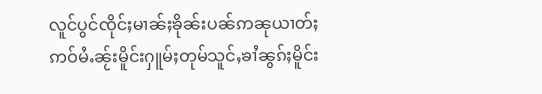လူင်ပွင်ၸိုင်ႈမၢၼ်ႈၶိုၼ်းပၼ်ဢၼုယၢတ်ႈဢဝ်မႆႉၼႂ်းမိူင်းႁူမ်ႈတုမ်သူင်ႇၶၢႆၼွၵ်ႈမိူင်း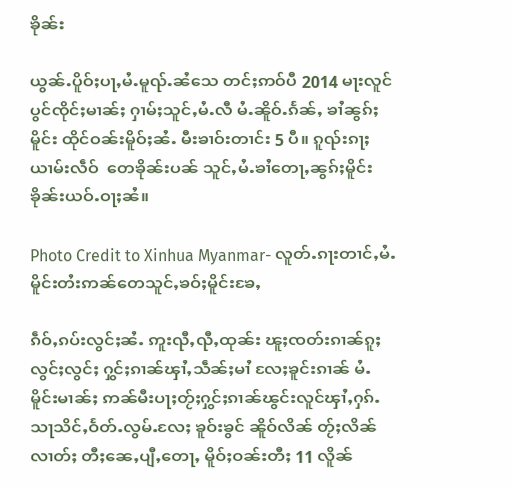ၶိုၼ်း

ယွၼ်ႉပိူဝ်ႈပႃႇမႆႉမူၺ်ႉၼႆသေ တင်ႈဢဝ်ပီ 2014 မႃးလူင်ပွင်ၸိုင်ႈမၢၼ်ႈ ႁၢမ်ႈသူင်ႇမႆႉလီ မႆႉၼိူဝ်ႉၵႅၼ်ႇ ၶၢႆၼွၵ်ႈမိူင်း ထိုင်ဝၼ်းမိူဝ်ႈၼႆႉ မီးၶၢဝ်းတၢင်း 5 ပီ။ ၵူၺ်းၵႃႈယၢမ်းလဵဝ်  တေၶိုၼ်းပၼ် သူင်ႇမႆႉၶၢႆတေႃႇၼွၵ်ႈမိူင်းၶိုၼ်းယဝ်ႉဝႃႈၼႆ။

Photo Credit to Xinhua Myanmar- လူတ်ႉၵႃးတၢင်ႇမႆႉမိူင်းတႆးဢၼ်တေသူင်ႇၶဝ်ႈမိူင်းၶႄႇ

ၵဵဝ်ႇၵပ်းလွင်ႈၼႆႉ ဢူးၺီႇၺီႇထုၼ်း ၽူႈၸတ်းၵၢၼ်ၵူႈလွင်ႈလွင်ႈ ႁွင်ႈၵၢၼ်ၾၢႆႇသဵၼ်ႈမၢႆ လႄႈၶူင်းၵၢၼ် မႆႉ မိူင်းမၢၼ်ႈ ဢၼ်မီးပႃႈတႂ်ႈႁွင်ႈၵၢၼ်ၽွင်းလူင်ၾၢႆႇႁၵ်ႉသႃသိင်ႇဝႅတ်ႉလွမ်ႉလႄႈ ၶူဝ်းၶွင် ၼိူဝ်လိၼ် တႂ်ႈလိၼ် လၢတ်ႈ တီႈၼေႇပျီႇတေႃႇ မိူဝ်ႈဝၼ်းတီႈ 11 လိူၼ်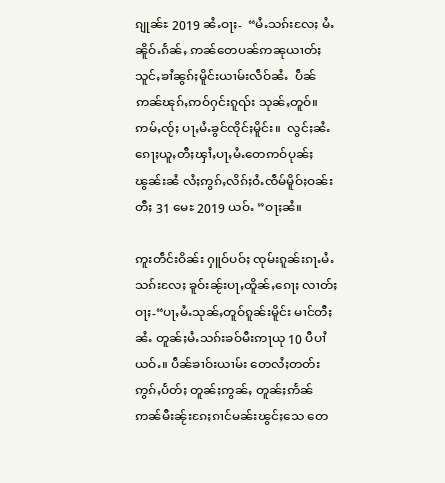ၵျုၼ်ႊ 2019 ၼႆႉဝႃႈ-  “မႆႉသၵ်းလႄႈ မႆႉၼိူဝ်ႉၵႅၼ်ႇ ဢၼ်တေပၼ်ဢၼုယၢတ်ႈ သူင်ႇၶၢႆၼွၵ်ႈမိူင်းယၢမ်းလဵဝ်ၼႆႉ  ပဵၼ်ဢၼ်ၽုၵ်ႇဢဝ်ႁင်းၵူၺ်း သုၼ်ႇတူဝ်။  ဢမ်ႇၸႂ်ႈ ပႃႇမႆႉၶွင်ၸိုင်ႈမိူင်း။  လွင်ႈၼႆႉၵေႃႈယူႇတီႈၾၢႆႇပႃႇမႆႉတေဢဝ်ပုၼ်ႈၽွၼ်းၼႆ လႆႈဢွၵ်ႇလိၵ်ႈဝႆႉၸဵမ်မိူဝ်ႈဝၼ်းတီႈ 31 မေႊ 2019 ယဝ်ႉ ”ဝႃႈၼႆ။

ဢူးတဵင်းဝိၼ်း ႁူဝ်ပဝ်ႈ ၸုမ်းၵူၼ်းၵႃႉမႆႉသၵ်းလႄႈ ၶူဝ်းၼႂ်းပႃႇထိူၼ်ႇၵေႃႈ လၢတ်ႈ ဝႃႈ-“ပႃႇမႆႉသုၼ်ႇတူဝ်ၵူၼ်းမိူင်း မၢင်တီႈၼႆႉ တူၼ်ႈမႆႉသၵ်းၶဝ်မီးဢႃယု 10 ပီပၢႆယဝ်ႉ။ ပဵၼ်ၶၢဝ်းယၢမ်း တေလႆႈတတ်းဢွၵ်ႇပႅတ်ႈ တူၼ်ႈဢွၼ်ႇ တူၼ်ႈဢႅၼ် ဢၼ်မီးၼႂ်းၵႄႈၵၢင်မၼ်းၽွင်ႈသေ တေ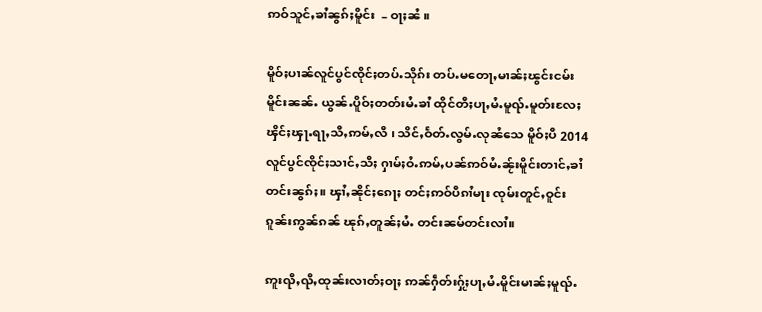ဢဝ်သူင်ႇၶၢႆၼွၵ်ႈမိူင်း  – ဝႃႈၼႆ ။

မိူဝ်ႈပၢၼ်လူင်ပွင်ၸိုင်ႈတပ်ႉသိုၵ်း တပ်ႉမတေႃႇမၢၼ်ႈၽွင်းငမ်းမိူင်းၼၼ်ႉ ယွၼ်ႉပိူဝ်ႈတတ်းမႆႉၶၢႆ ထိုင်တီႈပႃႇမႆႉမူၺ်ႉမူတ်းလႄႈ ၾိင်ႈၾႃႉရႃႇသီႇဢမ်ႇလီ ၊ သိင်ႇဝႅတ်ႉလွမ်ႉလုၼႆသေ မိူဝ်ႈပီ 2014 လူင်ပွင်ၸိုင်ႈသၢင်ႇသီႈ ႁၢမ်ႈဝႆႉဢမ်ႇပၼ်ဢဝ်မႆႉၼႂ်းမိူင်းတၢင်ႇၶၢႆတင်းၼွၵ်ႈ။ ၾၢႆႇၼိုင်ႈၵေႃႈ တင်ႈဢဝ်ပီၵၢႆမႃး ၸုမ်းတူင်ႇဝူင်းၵူၼ်းဢွၼ်ၵၼ် ၽုၵ်ႇတူၼ်ႈမႆႉ တင်းၼမ်တင်းလၢႆ။

ဢူးၺီႇၺီႇထုၼ်းလၢတ်ႈဝႃႈ ဢၼ်ႁဵတ်းႁႂ်ႈပႃႇမႆႉမိူင်းမၢၼ်ႈမူၺ်ႉ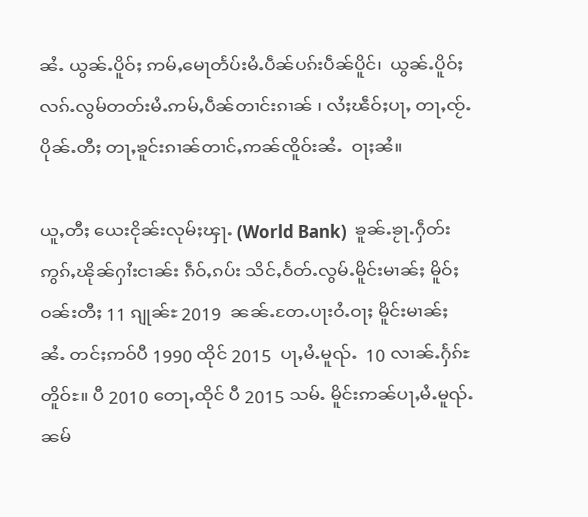ၼႆႉ ယွၼ်ႉပိူဝ်ႈ ဢမ်ႇမေႃတႅပ်းမႆႉပဵၼ်ပၵ်းပဵၼ်ပိူင်၊  ယွၼ်ႉပိူဝ်ႈလၵ်ႉလွမ်တတ်းမႆႉဢမ်ႇပဵၼ်တၢင်းၵၢၼ် ၊ လႆႈၽဵဝ်ႈပႃႇ တႃႇၸႂ်ႉပိုၼ်ႉတီႈ တႃႇၶူင်းၵၢၼ်တၢင်ႇဢၼ်ၸိူဝ်းၼႆႉ  ဝႃႈၼႆ။

ယူႇတီႈ ယေးငိုၼ်းလုမ်ႈၾႃႉ (World Bank)  ၶူၼ်ႉၶႂႃႉႁဵတ်းဢွၵ်ႇၽိုၼ်ႁၢႆးငၢၼ်း ၵဵဝ်ႇၵပ်း သိင်ႇဝႅတ်ႉလွမ်ႉမိူင်းမၢၼ်ႈ မိူဝ်ႈဝၼ်းတီႈ 11 ၵျုၼ်ႊ 2019  ၼၼ်ႉတႄႉပႃးဝႆႉဝႃႈ မိူင်းမၢၼ်ႈၼႆႉ တင်ႈဢဝ်ပီ 1990 ထိုင် 2015  ပႃႇမႆႉမူၺ်ႉ  10 လၢၼ်ႉႁႅၵ်ႊတိူဝ်ႊ။ ပီ 2010 တေႃႇထိုင် ပီ 2015 သမ်ႉ မိူင်းဢၼ်ပႃႇမႆႉမူၺ်ႉၼမ်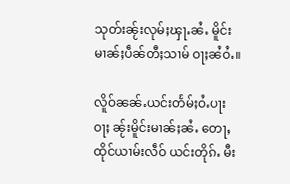သုတ်းၼႂ်းလုမ်ႈၾႃႉၼႆႉ မိူင်းမၢၼ်ႈပဵၼ်တီႈသၢမ် ဝႃႈၼႆဝႆႉ။

လိူဝ်ၼၼ်ႉယင်းတႅမ်ႈဝႆႉပႃးဝႃႈ ၼႂ်းမိူင်းမၢၼ်ႈၼႆႉ တေႃႇထိုင်ယၢမ်းလဵဝ် ယင်းတိုၵ်ႉ မီး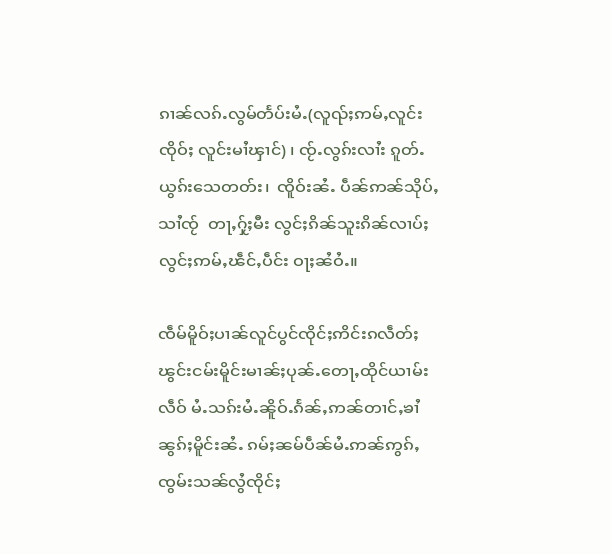ၵၢၼ်လၵ်ႉလွမ်တႅပ်းမႆႉ(လူၺ်ႈဢမ်ႇလူင်းၸိုဝ်ႈ လူင်းမၢႆၾၢင်) ၊ ၸႂ်ႉလွၵ်းလၢႆး ၵူတ်ႉယွၵ်းသေတတ်း၊  ၸိူဝ်းၼႆႉ ပဵၼ်ဢၼ်သိုပ်ႇသၢႆၸႂ်  တႃႇႁႂ်ႈမီး လွင်ႈၵိၼ်သူးၵိၼ်လၢပ်ႈ လွင်ႈဢမ်ႇၽဵင်ႇပဵင်း ဝႃႈၼႆဝႆႉ။

ၸဵမ်မိူဝ်ႈပၢၼ်လူင်ပွင်ၸိုင်ႈဢိင်းၵလဵတ်ႈၽွင်းငမ်းမိူင်းမၢၼ်ႈပုၼ်ႉတေႃႇထိုင်ယၢမ်းလဵဝ် မႆႉသၵ်းမႆႉၼိူဝ်ႉၵႅၼ်ႇဢၼ်တၢင်ႇၶၢႆၼွၵ်ႈမိူင်းၼႆႉ ၵမ်ႈၼမ်ပဵၼ်မႆႉဢၼ်ဢွၵ်ႇၸွမ်းသၼ်လွႆၸိုင်ႈ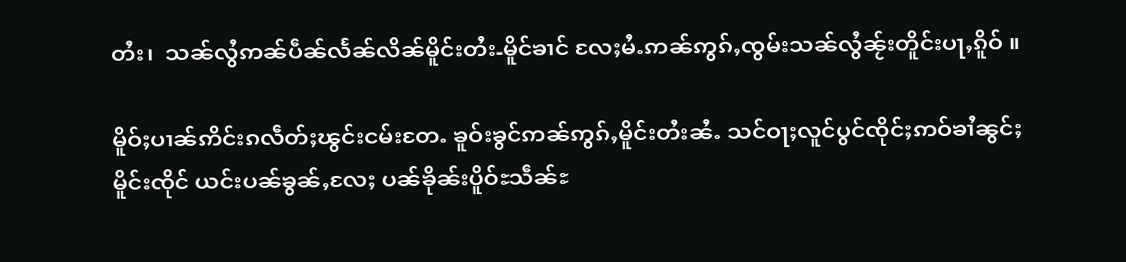တႆး၊  သၼ်လွႆဢၼ်ပဵၼ်လႅၼ်လိၼ်မိူင်းတႆး-မိူင်ၶၢင် လႄႈမႆႉဢၼ်ဢွၵ်ႇၸွမ်းသၼ်လွႆၼႂ်းတိူင်းပႃႇၵိူဝ် ။

မိူဝ်ႈပၢၼ်ဢိင်းၵလဵတ်ႈၽွင်းငမ်းတႄႉ ၶူဝ်းၶွင်ဢၼ်ဢွၵ်ႇမိူင်းတႆးၼႆႉ သင်ဝႃႈလူင်ပွင်ၸိုင်ႈဢဝ်ၶၢႆၼွင်ႈမိူင်းၸိုင် ယင်းပၼ်ၶွၼ်ႇလႄႈ ပၼ်ၶိုၼ်းပိူဝ်ႊသဵၼ်ႊ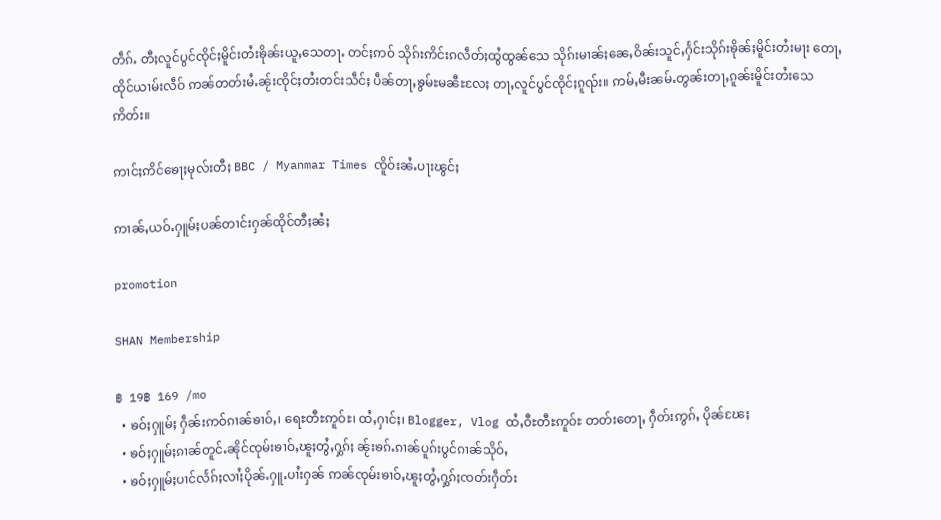တဵၵ်ႉ တီႈလူင်ပွင်ၸိုင်ႈမိူင်းတႆးၶိုၼ်းယူႇသေတႃႉ တင်ႈဢဝ် သိုၵ်းဢိင်းၵလဵတ်ႈထွႆထွၼ်သေ သိုၵ်းမၢၼ်ႈၼေႇဝိၼ်းသူင်ႇႁႅင်းသိုၵ်းၶိုၼ်ႈမိူင်းတႆးမႃး တေႃႇထိုင်ယၢမ်းလဵဝ် ဢၼ်တတ်းမႆႉၼႂ်းၸိုင်ႈတႆးတင်းသဵင်ႈ ပဵၼ်တႃႇၶွမ်ႊမၼီႊလႄႈ တႃႇလူင်ပွင်ၸိုင်ႈၵူၺ်း။ ဢမ်ႇမီးၼမ်ႉတွၼ်းတႃႇၵူၼ်းမိူင်းတႆးသေဢိတ်း။

ဢၢင်ႈဢိင်ၶေႃႈမုလ်းတီႈ BBC / Myanmar Times ၸိူဝ်းၼႆႉပႃးၽွင်ႈ

ဢၢၼ်ႇယဝ်ႉႁူမ်ႈပၼ်တၢင်းႁၼ်ထိုင်တီႈၼႆႈ

promotion

SHAN Membership

฿ 19฿ 169 /mo
  • ၶဝ်ႈႁူမ်ႈ ႁဵၼ်းဢဝ်ၵၢၼ်ၶၢဝ်ႇ၊ ရေႊတီႊဢူဝ်ႊ၊ ထႆႇႁၢင်ႈ၊ Blogger, Vlog ထႆႇဝီႊတီႊဢူဝ်ႊ တတ်းတေႃႇ ႁဵတ်းဢွၵ်ႇ ပိုၼ်ၽႄႈ
  • ၶဝ်ႈႁူမ်ႈၵၢၼ်တူင်ႉၼိုင်ၸုမ်းၶၢဝ်ႇၽူႈတွႆႇႁွၵ်ႈ ၼႂ်းၶၵ်ႉၵၢၼ်ပူၵ်းပွင်ၵၢၼ်သိုဝ်ႇ
  • ၶဝ်ႈႁူမ်ႈပၢင်လႅၵ်ႈလၢႆႈပိုၼ်ႉႁူႉပၢႆးႁၼ် ဢၼ်ၸုမ်းၶၢဝ်ႇၽူႈတွႆႇႁွၵ်ႈၸတ်းႁဵတ်း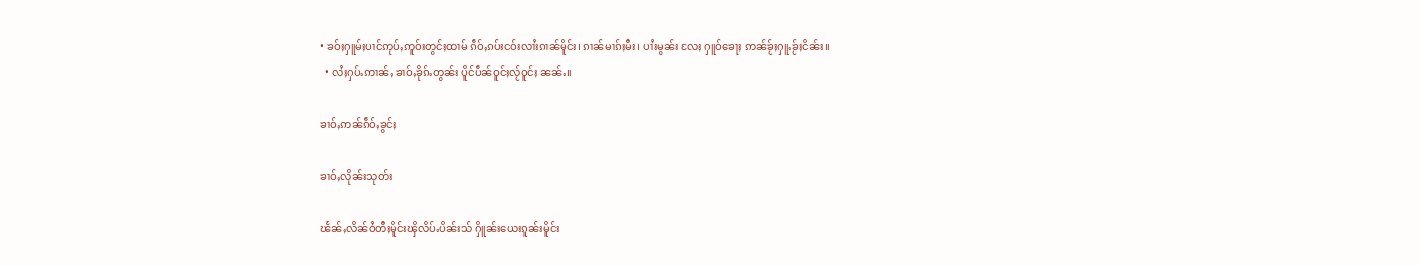• ၶဝ်ႈႁူမ်ႈပၢင်ဢုပ်ႇဢူဝ်းတွင်ႈထၢမ် ၵဵဝ်ႇၵပ်းငဝ်းလၢႆးၵၢၼ်မိူင်း၊ ၵၢၼ်မၢၵ်ႈမီး၊ ပၢႆးမွၼ်း လႄႈ ႁူဝ်ၶေႃႈ ဢၼ်ၶႂ်ႈႁူႉၶႂ်ႈငိၼ်း။
  • လႆႈႁပ်ႉဢၢၼ်ႇ ၶၢဝ်ႇၶိုၵ်ႉတွၼ်း ပိူင်ပဵၼ်ဝူင်ႈလႂ်ဝူင်ႈ ၼၼ်ႉ။

ၶၢဝ်ႇဢၼ်ၵဵဝ်ႇၶွင်ႈ

ၶၢဝ်ႇလိုၼ်းသုတ်း

ၽႅၼ်ႇလိၼ်ဝႆတီႈမိူင်းၾိလိပ်ႉပိၼ်းသ် ႁိူၼ်းယေးၵူၼ်းမိူင်း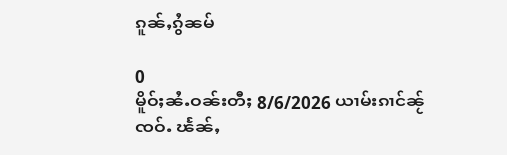ၵူၼ်ႇၵွႆၼမ်

0
မိူဝ်ႈၼႆႉဝၼ်းတီႈ 8/6/2026 ယၢမ်းၵၢင်ၼႂ်ၸဝ်ႉ ၽႅၼ်ႇ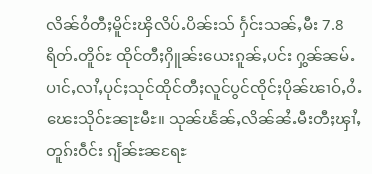လိၼ်ဝႆတီႈမိူင်းၾိလိပ်ႉပိၼ်းသ် ႁႅင်းသၼ်ႇမီး 7.8 ရိတ်ႉတိူဝ်ႊ ထိုင်တီႈႁိူၼ်းယေးၵူၼ်ႇပင်း ႁွၼ်ၼမ်ႉပၢင်ႇလၢႆႇပုင်ႈသုင်ထိုင်တီႈလူင်ပွင်ၸိုင်ႈပိုၼ်ၽၢဝ်ႇဝႆႉၽေးသိုဝ်ႊၼႃႊမီႊ။ သုၼ်ၽႅၼ်ႇလိၼ်ၼႆႉမီးတီႈၾၢႆႇတူၵ်းဝဵင်း ၵျႅၼ်ႊၼရႄႊ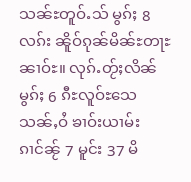သၼ်ႊတူဝ်ႉသ် မွၵ်ႈ 8 လၵ်း ၼိူဝ်ၵုၼ်မိၼ်ႊတႃႊၼၢဝ်ႊ။ လုၵ်ႉတႂ်ႈလိၼ်မွၵ်ႈ 6 ၵီႊလူဝ်ႊသေသၼ်ႇဝႆ ၶၢဝ်းယၢမ်းၵၢင်ၼႂ် 7 မူင်း 37 မိ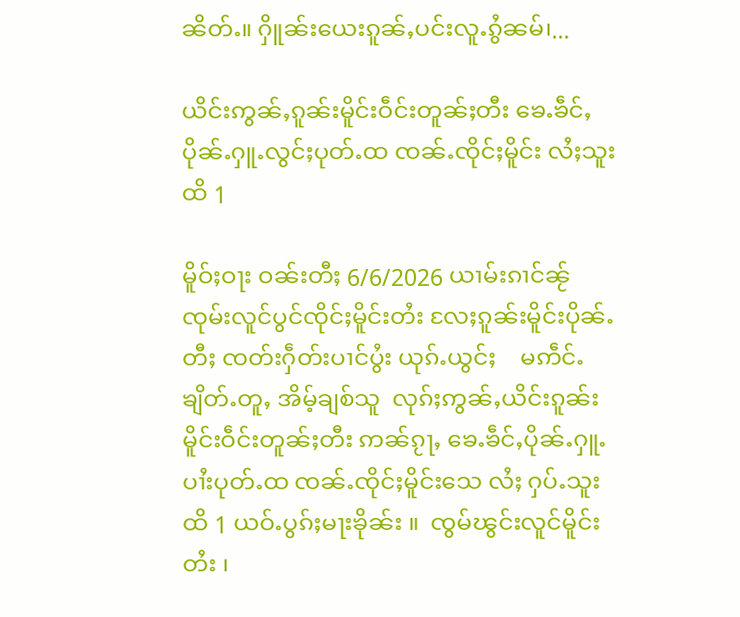ၼိတ်ႉ။ ႁိူၼ်းယေးၵူၼ်ႇပင်းလူႉၵွႆၼမ်၊...

ယိင်းဢွၼ်ႇၵူၼ်းမိူင်းဝဵင်းတူၼ်ႈတီး ၶေႉၶဵင်ႇပိုၼ်ႉႁူႉလွင်ႈပုတ်ႉထ ၸၼ်ႉၸိုင်ႈမိူင်း လႆႈသူးထိ 1

မိူဝ်ႈဝႃး ဝၼ်းတီႈ 6/6/2026 ယၢမ်းၵၢင်ၼႂ် ၸုမ်းလူင်ပွင်ၸိုင်ႈမိူင်းတႆး လႄႈၵူၼ်းမိူင်းပိုၼ်ႉတီႈ ၸတ်းႁဵတ်းပၢင်ပွႆး ယုၵ်ႉယွင်ႈ    မဢဵင်ႉၶျိတ်ႉတူႇ အိမ့်ချစ်သူ  လုၵ်ႈဢွၼ်ႇယိင်းၵူၼ်းမိူင်းဝဵင်းတူၼ်ႈတီး ဢၼ်ၵႂႃႇ ၶေႉၶဵင်ႇပိုၼ်ႉႁူႉပၢႆးပုတ်ႉထ ၸၼ်ႉၸိုင်ႈမိူင်းသေ လႆႈ ႁပ်ႉသူးထိ 1 ယဝ်ႉပွၵ်ႈမႃးၶိုၼ်း ။  ၸွမ်ၽွင်းလူင်မိူင်းတႆး ၊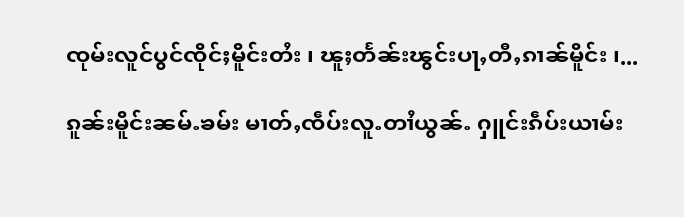ၸုမ်းလူင်ပွင်ၸိုင်ႈမိူင်းတႆး ၊ ၽူႈတႅၼ်းၽွင်းပႃႇတီႇၵၢၼ်မိူင်း ၊...

ၵူၼ်းမိူင်းၼမ်ႉၶမ်း မၢတ်ႇၸဵပ်းလူႉတၢႆယွၼ်ႉ ႁူင်းၵဵပ်းယၢမ်း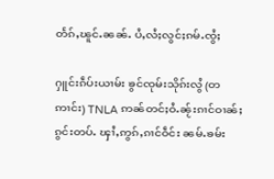တႅၵ်ႇၽူင်ႉၼၼ်ႉ ပႆႇလႆႈလွင်ႈၵမ်ႉၸွႆႈ

ႁူင်းၵဵပ်းယၢမ်း ၶွင်ၸုမ်းသိုၵ်းလွႆ (တဢၢင်း) TNLA ဢၼ်တင်ႈဝႆႉၼႂ်းၵၢင်ဝၢၼ်ႈၵွင်းတပ်ႉ ၾၢႆႇဢွၵ်ႇၵၢင်ဝဵင်း ၼမ်ႉၶမ်း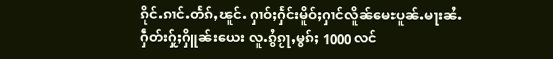ၵိုင်ႉၵၢင်ႉတႅၵ်ႇၽူင်ႉ ႁၢဝ်ႈႁႅင်းမိူဝ်ႈႁၢင်လိူၼ်မေႊပူၼ်ႉမႃးၼႆႉ ႁဵတ်းႁႂ်ႈႁိူၼ်းယေး လူႉၵွႆၵႂႃႇမွၵ်ႈ 1000 လင်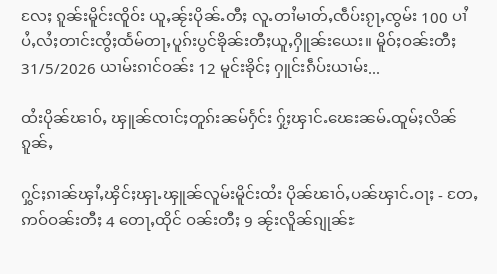လႄႈ ၵူၼ်းမိူင်းၸိူဝ်း ယူႇၼႂ်းပိုၼ်ႉတီႈ လူႉတၢႆမၢတ်ႇၸဵပ်းၵႂႃႇၸွမ်း 100 ပၢႆ ပႆႇလႆႈတၢင်းၸွႆႈထႅမ်တႃႇပူၵ်းပွင်ၶိုၼ်းတီႈယူႇႁိူၼ်းယေး။ မိူဝ်ႈဝၼ်းတီႈ 31/5/2026 ယၢမ်းၵၢင်ဝၼ်း 12 မူင်းၶိုင်ႈ ႁူင်းၵဵပ်းယၢမ်း...

ထႆးပိုၼ်ၽၢဝ်ႇ ၾူၼ်ၸၢင်ႈတူၵ်းၼမ်ႁႅင်း ႁႂ်ႈၾၢင်ႉၽေးၼမ်ႉထူမ်ႈလိၼ်ၵူၼ်ႇ

ႁွင်ႈၵၢၼ်ၾၢႆႇၾိင်ႈၾႃႉၾူၼ်လူမ်းမိူင်းထႆး ပိုၼ်ၽၢဝ်ႇပၼ်ၾၢင်ႉဝႃႈ - တႄႇဢဝ်ဝၼ်းတီႈ 4 တေႃႇထိုင် ဝၼ်းတီႈ 9 ၼႂ်းလိူၼ်ၵျုၼ်ႊ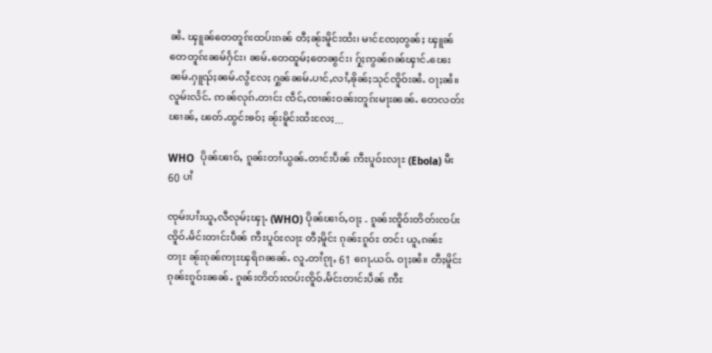ၼႆႉ ၾူၼ်တေတူၵ်းထပ်းၵၼ် တီႈၼႂ်းမိူင်းထႆး၊ မၢင်ၸႄႈတွၼ်ႈ ၾူၼ် တေတူၵ်းၼမ်ႁႅင်း၊ ၼမ်ႉတေထူမ်ႈတေၼွင်း၊ ႁႂ်ႈဢွၼ်ၵၼ်ၾၢင်ႉၽေး ၼမ်ႉႁူၺ်ႈၼမ်ႉလွႆလႄႈ ႁွၼ်ၼမ်ႉပၢင်ႇလၢႆႇၶိုၼ်ႈသုင်ၸိူဝ်းၼႆႉ ဝႃႈၼႆ။ လူမ်းလႅင်ႉ ဢၼ်လုၵ်ႉတၢင်း ၸဵင်ႇၸၢၼ်းဝၼ်းတူၵ်းမႃးၼၼ်ႉ တေလတ်းၽၢၼ်ႇ ၽတ်ႉထွင်းၶဝ်ႈ ၼႂ်းမိူင်းထႆးလႄႈ...

WHO  ပိုၼ်ၽၢဝ်ႇ ၵူၼ်းတၢႆယွၼ်ႉတၢင်းပဵၼ် ဢီႊပူဝ်ႊလႃႊ (Ebola) မီး  60 ပၢႆ

ၸုမ်းပၢႆးယူႇလီလုမ်ႈၾႃႉ (WHO) ပိုၼ်ၽၢဝ်ႇဝႃႈ - ၵူၼ်းၸိူဝ်းတိတ်းၸပ်းၸိူဝ်ႉမႅင်းတၢင်းပဵၼ် ဢီႊပူဝ်ႊလႃႊ တီႈမိူင်း ၵုၼ်ႊၵူဝ်ႊ တင်း ယူႇၵၼ်ႊတႃႊ ၼႂ်းၵုၼ်ဢႃႊၾရိၵၼၼ်ႉ လူႉတၢႆၵႂႃႇ 61 ၵေႃႉယဝ်ႉ ဝႃႈၼႆ။ တီႈမိူင်းၵုၼ်ႊၵူဝ်ႊၼၼ်ႉ ၵူၼ်းတိတ်းၸပ်းၸိူဝ်ႉမႅင်းတၢင်းပဵၼ် ဢီႊ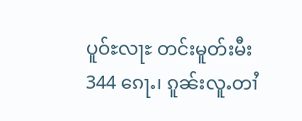ပူဝ်ႊလႃႊ တင်းမူတ်းမီး 344 ၵေႃႉ၊ ၵူၼ်းလူႉတၢႆ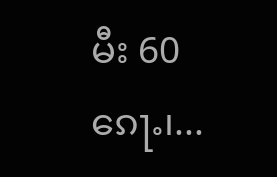မီး 60 ၵေႃႉ၊...